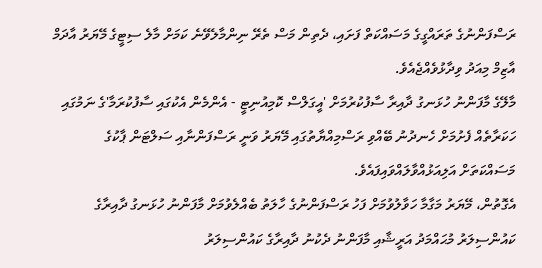ރަސްފަންނުގެ ތަރައްގީގެ މަސައްކަތް ފަށައި، ދެތިން މަސް ތެރޭ ނިންމާލެވޭނެ ކަމަށް މާލެ ސިޓީގެ މޭޔަރު އާދަމް އާޒިމް މިއަދު ވިދާޅުވެއްޖެއެވެ.
މާލޭގެ މާފަންނު ހުޅަނގު ދާއިރާ ސާފުކުރުމަށް 'އީގަލްސް ކޮމިއުނިޓީ - އެންމެން އެކުގައި ސާފުކުރަމާ'ގެ ނަމުގައި ހަކަރާތެއް ފެށުމަށް ހެނދުނު ބޭއްވި ރަސްމިއްޔާތުގައި މޭޔަރު ވަނީ ރަސްފަންނާއި ސަލްޓަން ޕާކުގެ މަސައްކަތަށް އަލިއަޅުއްވާލައްވައިފައެވެ.
އެގޮތުން، މޭޔަރު މަގާމާ ހަވާލުވުމަށް ފަހު ރަސްފަންނުގެ ހާލަތު ބެއްލެވުމަށް މާފަންނު ހުޅަނގު ދާއިރާގެ ކައުންސިލަރު މުޙައްމަދު އަރީޝާއި މާފަންނު ދެކުނު ދާއިރާގެ ކައުންސިލަރު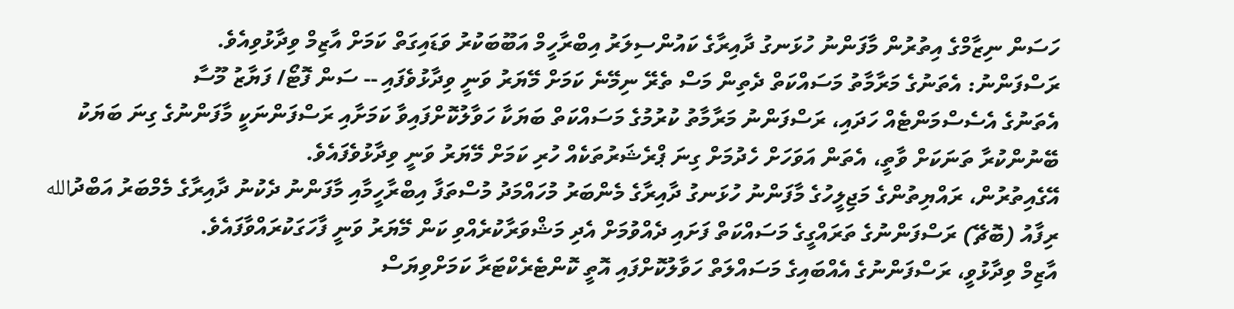ހަސަން ނިޒާމްގެ އިތުރުން މާފަންނު ހުޅަނގު ދާއިރާގެ ކައުންސިލަރު އިބްރާހީމް އަބޫބަކުރު ވަޑައިގަތް ކަމަށް އާޒިމް ވިދާޅުވިއެވެ.
ރަސްފަންނު: އެތަނުގެ މަރާމާތު މަސައްކަތް ދެތިން މަސް ތެރޭ ނިމޭނެ ކަމަށް މޭޔަރު ވަނީ ވިދާޅުވެފައި -- ސަން ފޮޓޯ/ ފަޔާޒު މޫސާ
އެތަނުގެ އެސެސްމަންޓެއް ހަދައި، ރަސްފަންނު މަރާމާތު ކުރުމުގެ މަސައްކަތް ބަޔަކާ ހަވާލުކޮށްފައިވާ ކަމަށާއި ރަސްފަންނަކީ މާފަންނުގެ ގިނަ ބަޔަކު ބޭނުންކުރާ ތަނަކަށް ވާތީ، އެތަން އަވަހަށް ހެދުމަށް ގިނަ ޕްރެޝަރުތަކެއް ހުރި ކަމަށް މޭޔަރު ވަނީ ވިދާޅުވެފައެވެ.
އޭގެއިތުރުން، ރައްޔިތުންގެ މަޖިލީހުގެ މާފަންނު ހުޅަނގު ދާއިރާގެ މެންބަރު މުހައްމަދު މުސްތަފާ އިބްރާހީމާއި މާފަންނު ދެކުނު ދާއިރާގެ މެމްބަރު އަބްދުالله ރިފާއު (ބޮޗޭ) ރަސްފަންނުގެ ތަރައްގީގެ މަސައްކަތް ފަށައި ދެއްވުމަށް އެދި މަޝްވަރާކުރެއްވި ކަން މޭޔަރު ވަނީ ފާހަގަކުރައްވާފައެވެ.
އާޒިމް ވިދާޅުވީ، ރަސްފަންނުގެ އެއްބައިގެ މަސައްލަތް ހަވާލުކޮށްފައި އޮތީ ކޮންޓެރެކްޓަރާ ކަމަށްވިޔަސް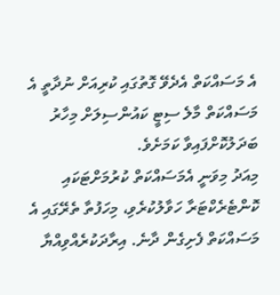އެ މަސައްކަތް އެދެވޭ ގޮތުގައި ކުރިއަށް ނުދާތީ އެ މަސައްކަތް މާލެ ސިޓީ ކައުންސިލަށް މިހާރު ބަދަލުކޮށްފައިވާ ކަމަށެވެ.
މިއަދު މިވަނީ އެމަސައްކަތް ކުރުމަށްޓަކައި ކޮންޓެރެކްޓަރާ ހަވާލުކުރެވި، މިހަފުތާ ތެރޭގައި އެ މަސައްކަތް ފެށިގެން ދާނެ. އިރާދަކުރެއްވިއްޔާ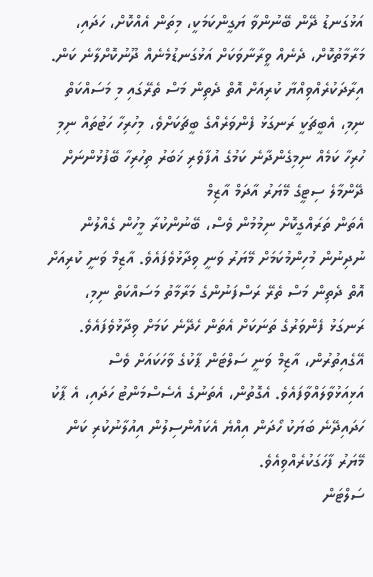އަޅުގަނޑު ދޭން ބޭނުންވާ ޔަގީންކަމަކީ، މިތަން އެއްކޮށް، ހަދައި، މަރާމާތުކޮށް، ދެނެއް ވީރާނާވަކަށް އަޅުގަނޑުމެނެއް ދޫނުކޮށްލާނެ ކަން. އިރާދަކުރެއްވިއްޔާ ކުރިއަށް އޮތް ދެތިން މަސް ތެރޭގައި މި މަސައްކަތް ނިމި، އެބީޗަކީ ރަނގަޅު ފެންވަރެއްގެ ބީޗަކަށްވެ، މިހުރިހާ ހަޓުތައް ނިމި ހުރިހާ ކަމެއް ނިމިގެންދާނެ ކަމުގެ އުފާވެރި ޚަބަރު ތިހުރިހާ ބޭފުޅުންނަށް ދޭންމާލެ ސިޓީގެ މޭޔަރު އާދަމް އާޒިމް
އެތަން ތަރައްގީކޮށް ނިމުމުން ވެސް، ބޭނުންކުރާ މީހުން ގެއްލުން ނުދިނުން މުހިންމުކަމަށް މޭޔަރު ވަނީ ވިދާޅުވެފައެވެ. އާޒިމް ވަނީ ކުރިއަށް އޮތް ދެތިން މަސް ތެރޭ ރަސްފަނުންގެ މަރާމާތު މަސައްކަތް ނިމި، ރަނގަޅު ފެންވަރުގެ ތަނަކަށް އެތަން ހެދޭނެ ކަމަށް ވިދާޅުވެފައެވެ.
އޭގެއިތުރުން، އާޒިމް ވަނީ ސަލްޓަން ޕާކުގެ ވާހަކައަށް ވެސް އަޅިއަޅުވާލައްވާފައެވެ. އެގޮތުން، އެތަނުގެ އެސެސްމަންޓު ހަދައި، އެ ޕާކު ހަދައިދޭނެ ބަޔަކު ހޯދަން އިއްޔެ އެކައުންސިލުން އިއުލާނުކުރި ކަން މޭޔަރު ފާހަގަކުރެއްވިއެވެ.
ސަލްޓަން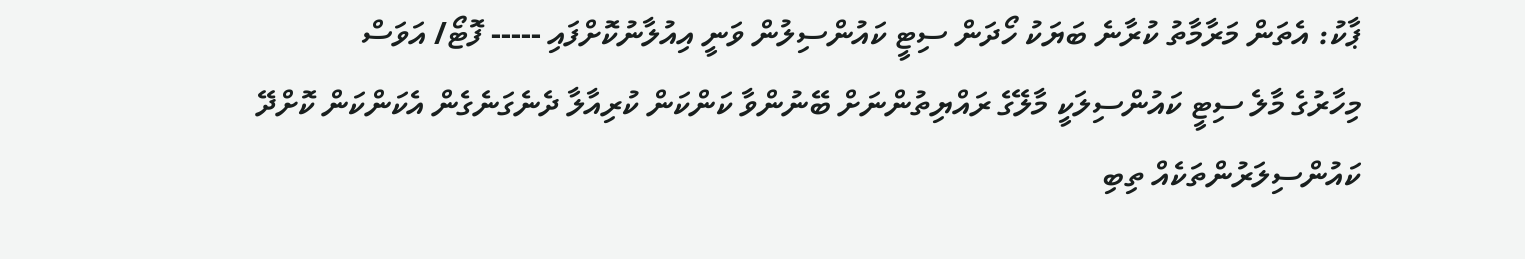ޕާކު: އެތަން މަރާމާތު ކުރާނެ ބަޔަކު ހޯދަން ސިޓީ ކައުންސިލުން ވަނީ އިއުލާނުކޮށްފައި ----- ފޮޓޯ/ އަވަސް
މިހާރުގެ މާލެ ސިޓީ ކައުންސިލަކީ މާލޭގެ ރައްޔިތުންނަށް ބޭނުންވާ ކަންކަން ކުރިއާލާ ދެނެގަނެގެން އެކަންކަން ކޮށްދޭ ކައުންސިލަރުންތަކެއް ތިބި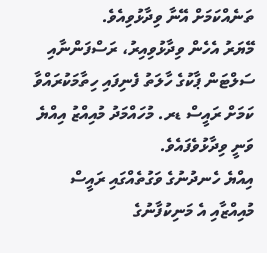ތަނެއްކަމަށް އޭނާ ވިދާޅުވިއެވެ.
މޭޔަރު އެހެން ވިދާޅުވިއިރު، ރަސްފަންނާއި ސަލްޓަން ޕާކުގެ ހާލަތު ފެނިފައި ހިތާމަކުރައްވާ ކަމަށް ރައީސް ޑރ. މުހައްމަދު މުއިއްޒު އިއްޔެ ވަނީ ވިދާޅުވެފައެވެ.
އިއްޔެ ހެނދުނުގެ ވަގުތެއްގައި ރައީސް މުއިއްޒާއި އެ މަނިކުފާނުގެ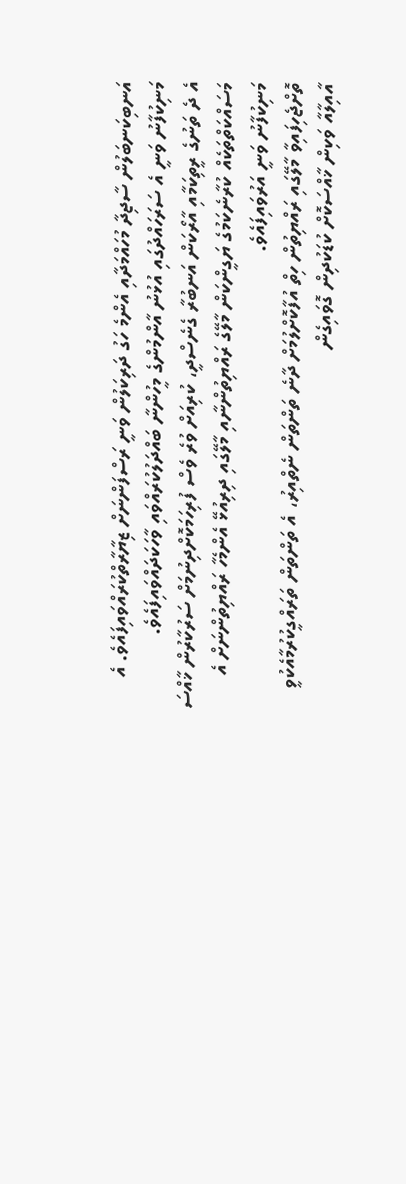އަނބިކަނބަލުން ސާޖިދާ މުހައްމަދާއި އެންމެ ހަގު ދަރިކަލުން ވަނީ ރަސްފަންނަށް ޒިޔާރާތްކުރައްވައިފައެވެ. އެ މަނިކުފާނު ވަނީ އެ ސަރަހައްދުގައި އުޅުނު އާންމުންގެ މީހުންނާ ބައްދަލުކުރައްވައި ވާހަކަދައްވައިފައެވެ.
އެ ދެ ތަނުގެ ރީތިކަމާއި އާރޯކަން އަނބުރާ ގެނެސްދީ، ކުރިއަށް ވުރެ ވެސް ފުރިހަމަކޮށްދިނުމަށް ސަރުކާރުން ޚާއްސަ މަސައްކަތްތަކެއް ކުރާނެކަމުގެ ޔަގީންކަން މާލޭގެ ރައްޔިތުންނާއި މާލޭގައި ދިރިއުޅޭ އެންމެހާ ރައްޔިތުންނަށް އެ މަނިކުފާނު ވަނީ އަރުވައިފައެވެ.
ތޮށްޖެހިފައިވާ މާލޭގައި ރައްޔިތުން ހިތް އުފާކޮށްލުމަށް ދާނެ ތަންތަން ނެތްއިރު، އެ ތަންތަން ތަރައްގީކުރުމާއެކުވީ އާއިލާއާ ވަކިން ޚާއްސަކޮށް ކުޑަކުދިން ގޮވައިގެން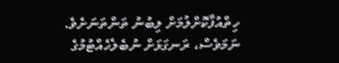ހިތްއުފާކޮށްލުމަށް ލިބުނު ތަންތަނަށެވެ. ނަމަވެސް، ރަނގަޅަށް ނުބެލެހެއްޓުމުގެ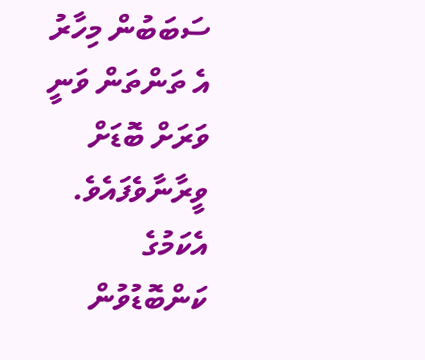ސަބަބުން މިހާރު އެ ތަންތަން ވަނީ ވަރަށް ބޮޑަށް ވީރާނާވެފައެވެ.
އެކަމުގެ ކަންބޮޑުވުން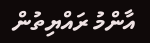އާންމު ރައްޔިތުން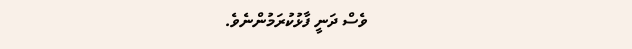ވެސް ދަނީ ފާޅުކުރަމުންނެވެ.